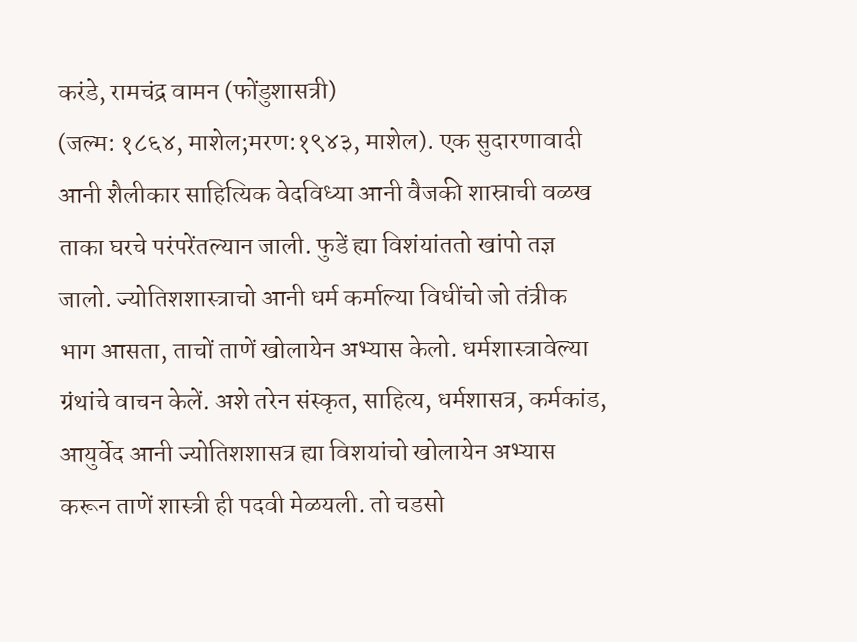करंडे, रामचंद्र वामन (फोंडुशासत्री)
(जल्म: १८६४, माशेल;मरण:१९४३, माशेल). एक सुदारणावादी आनी शैलीकार साहित्यिक वेदविध्या आनी वैजकी शास्राची वळख ताका घरचे परंपरेंतल्यान जाली. फुडें ह्या विशंयांततो खांपो तज्ञ जालो. ज्योतिशशास्त्राचो आनी धर्म कर्माल्या विधींचो जो तंत्रीक भाग आसता, ताचों ताणें खोलायेन अभ्यास केलो. धर्मशास्त्रावेल्या ग्रंथांचे वाचन केलें. अशे तरेन संस्कृत, साहित्य, धर्मशासत्र, कर्मकांड, आयुर्वेद आनी ज्योतिशशासत्र ह्या विशयांचो खोलायेन अभ्यास करून ताणें शास्त्री ही पदवी मेळयली. तो चडसो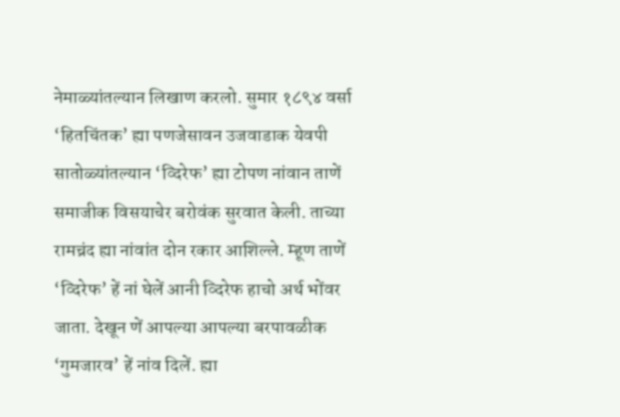नेमाळ्यांतल्यान लिखाण करलो. सुमार १८९४ वर्सा ‘हितचिंतक’ ह्या पणजेसावन उजवाडाक येवपी सातोळ्यांतल्यान ‘व्दिरेफ’ ह्या टोपण नांवान ताणें समाजीक विसयाचेर बरोवंक सुरवात केली. ताच्या रामच्रंद ह्या नांवांत दोन रकार आशिल्ले. म्हूण ताणें ‘व्दिरेफ’ हें नां घेलें आनी व्दिरेफ हाचो अर्थ भोंवर जाता. देखून णें आपल्या आपल्या बरपावळीक ‘गुमजारव’ हें नांव दिलें. ह्या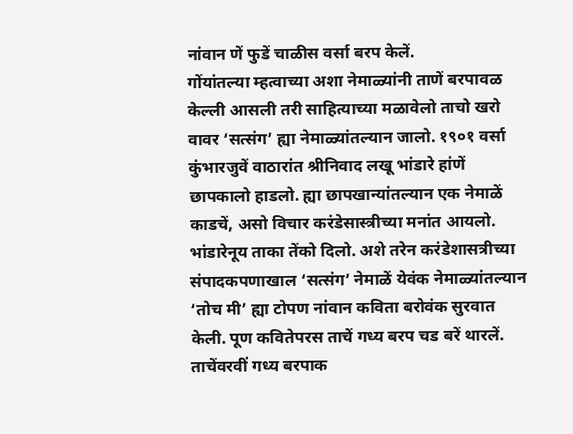नांवान णें फुडें चाळीस वर्सा बरप केलें.
गोंयांतल्या म्हत्वाच्या अशा नेमाळ्यांनी ताणें बरपावळ केल्ली आसली तरी साहित्याच्या मळावेलो ताचो खरो वावर ‘सत्संग’ ह्या नेमाळ्यांतल्यान जालो. १९०१ वर्सा कुंभारजुवें वाठारांत श्रीनिवाद लखू भांडारे हांणें छापकालो हाडलो. ह्या छापखान्यांतल्यान एक नेमाळें काडचें, असो विचार करंडेसास्त्रीच्या मनांत आयलो. भांडारेनूय ताका तेंको दिलो. अशे तरेन करंडेशासत्रीच्या संपादकपणाखाल ‘सत्संग’ नेमाळें येवंक नेमाळ्यांतल्यान ‘तोच मी’ ह्या टोपण नांवान कविता बरोवंक सुरवात केली. पूण कवितेपरस ताचें गध्य बरप चड बरें थारलें. ताचेंवरवीं गध्य बरपाक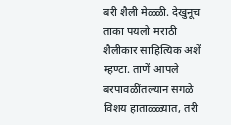बरी शैली मेळ्ळी. देखुनूच ताका पयलो मराठी शैलीकार साहित्यिक अशें म्हण्टा. ताणें आपले बरपावळींतल्यान सगळे विशय हाताळ्ळ्यात, तरी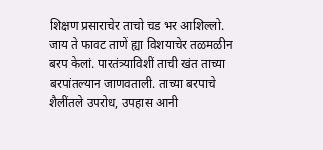शिक्षण प्रसाराचेर ताचो चड भर आशिल्लो. जाय ते फावट ताणें ह्या विशयाचेर तळमळीन बरप केलां. पारतंत्र्याविशीं ताची खंत ताच्या बरपांतल्यान जाणवताली. ताच्या बरपाचे शैलींतले उपरोध, उपहास आनी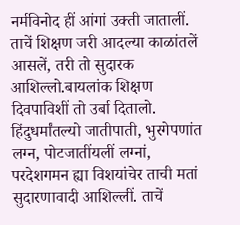नर्मविनोद हीं आंगां उक्ती जातालीं. ताचें शिक्षण जरी आदल्या काळांतलें आसलें, तरी तो सुदारक आशिल्लो.बायलांक शिक्षण दिवपाविशीं तो उर्बा दितालो. हिंदुधर्मांतल्यो जातीपाती, भुरगेपणांत लग्न, पोटजातींयलीं लग्नां, परदेशगमन ह्या विशयांचेर ताची मतां सुदारणावादी आशिल्लीं. ताचें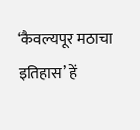‘कैवल्यपूर मठाचा इतिहास’ हें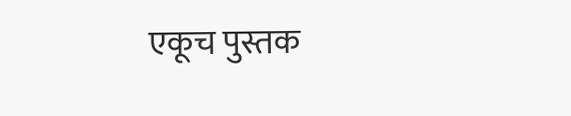एकूच पुस्तक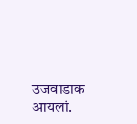उजवाडाक आयलां.